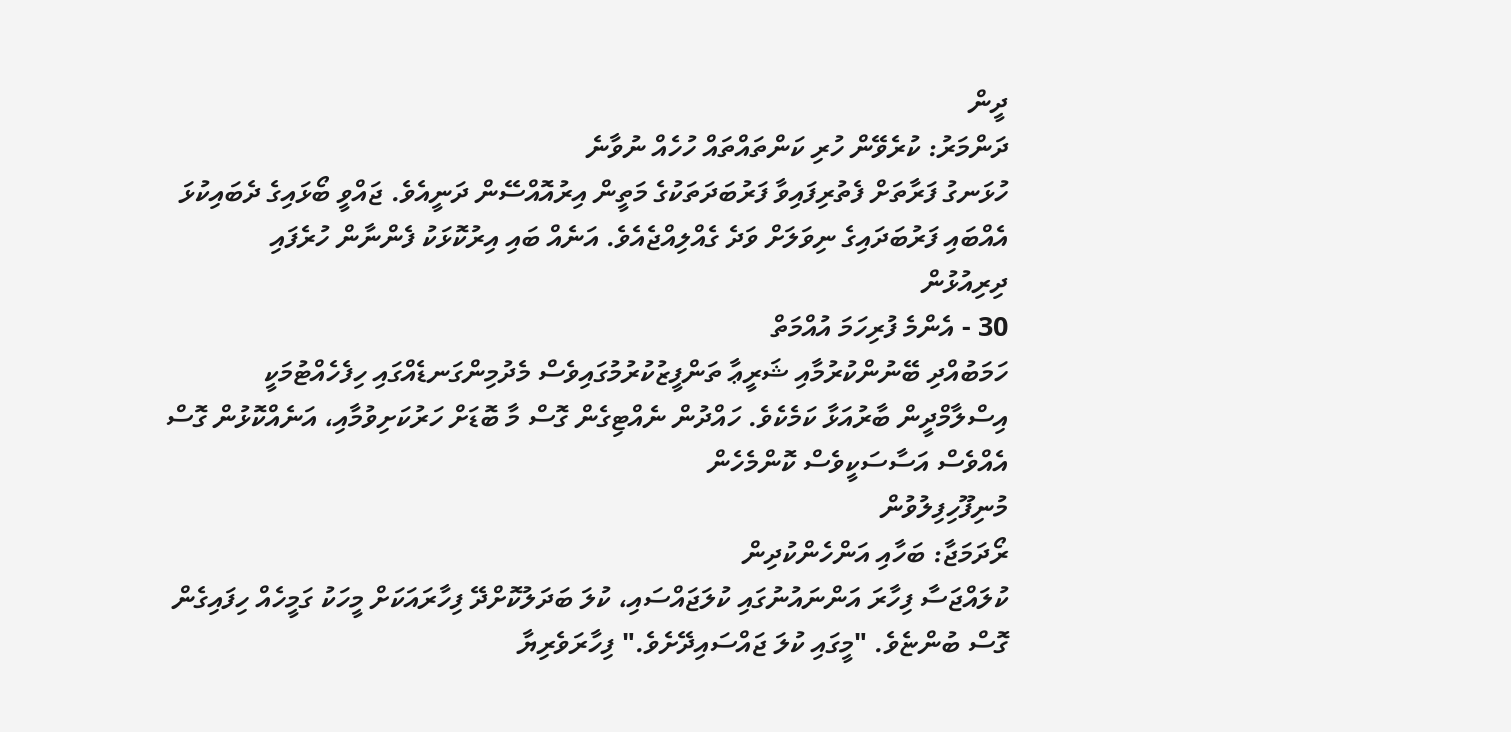ދީން
ދަންމަރު: ކުރެވޭން ހުރި ކަންތައްތައް ހުހެއް ނުވާނެ
ހުޅަނގު ފަރާތަށް ފެތުރިފައިވާ ފަރުބަދަތަކުގެ މަތީން އިރުއޮއްސޭން ދަނީއެވެ. ޖައްވީ ބޯޅައިގެ ދެބައިކުޅަ އެއްބައި ފަރުބަދައިގެ ނިވަލަށް ވަދެ ގެއްލިއްޖެއެވެ. އަނެއް ބައި އިރުކޮޅަކު ފެންނާން ހުރެފައި
ދިރިއުޅުން
30 - އެންމެ ފުރިހަމަ އުއްމަތް
ހަމަބުއްދި ބޭނުންކުރުމާއި ޝަރީޢާ ތަންފީޒުކުރުމުގައިވެސް މެދުމިންގަނޑެއްގައި ހިފެހެއްޓުމަކީ އިސްލާމްދީން ބާރުއަޅާ ކަމެކެވެ. ހައްދުން ނެއްޓިގެން ގޮސް މާ ބޮޑަށް ހަރުކަށިވުމާއި، އަނެއްކޮޅުން ގޮސް އެއްވެސް އަސާސަކީވެސް ކޮންމެހެން
މުނިފޫހިފިލުވުން
ރޯދަމަޖާ: ބަހާއި އަންހެންކުދިން
ކުލައްޖަސާ ފިހާރަ އަންނައުނުގައި ކުލަޖައްސައި، ކުލަ ބަދަލުކޮށްދޭ ފިހާރައަކަށް މީހަކު ގަމީހެއް ހިފައިގެން ގޮސް ބުންޏެވެ. "މީގައި ކުލަ ޖައްސައިދޭށެވެ." ފިހާރަވެރިޔާ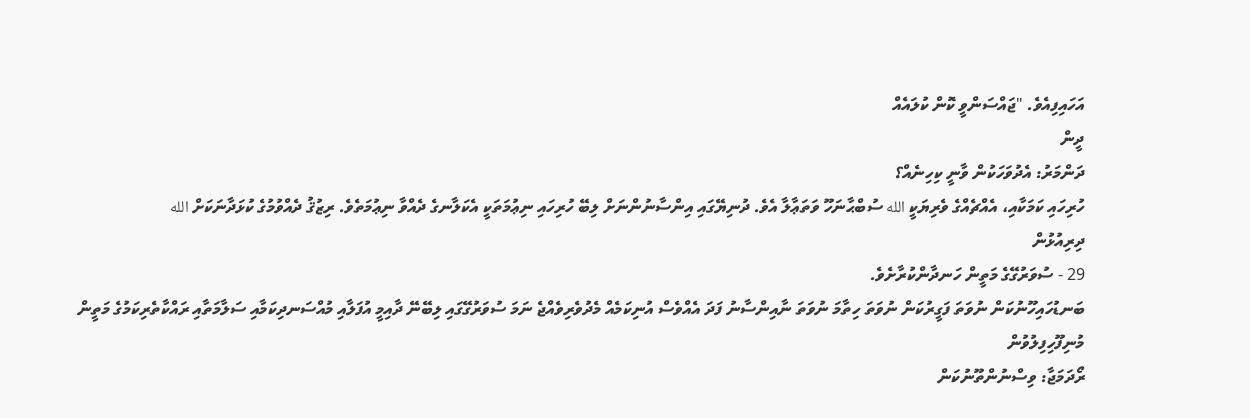އަހައިފިއެވެ. "ޖައްސަންވީ ކޮން ކުލައެއް
ދީން
ދަންމަރު: އެދުވަހަކުން ވާނީ ކިހިނެއް؟
ހުރިހައި ކަމަކާއި، އެއްޗެއްގެ ވެރިޔަކީ الله ސުބްޙާނަހޫ ވަތަޢާލާ އެވެ. ދުނިޔޭގައި އިންސާނުންނަށް ލިބޭ ހުރިހައި ނިޢުމަތަކީ އެކަލާނގެ ދެއްވާ ނިޢުމަތެވެ. ރިޒުޤު ދެއްވުމުގެ ކުޅަދާނަކަށް الله
ދިރިއުޅުން
29 - ސުވަރުގޭގެ މަތީން ހަނދާންކުރާށެވެ.
ބަނޑުހައިހޫނުކަން ނުވަތަ ފަގީރުކަން ނުވަތަ ހިތާމަ ނުވަތަ ނާއިންސާނު ފަދަ އެއްވެސް އުނިކަމެއް މެދުވެރިވެއްޖެ ނަމަ ސުވަރުގޭގައި ލިބޭނޭ ދާއިމީ އުފަލާއި މުއްސަނދިކަމާއި ސަލާމަތާއި ރައްކާތެރިކަމުގެ މަތީން
މުނިފޫހިފިލުވުން
ރޯދަމަޖާ: ވިސްނުންތޫނުކަން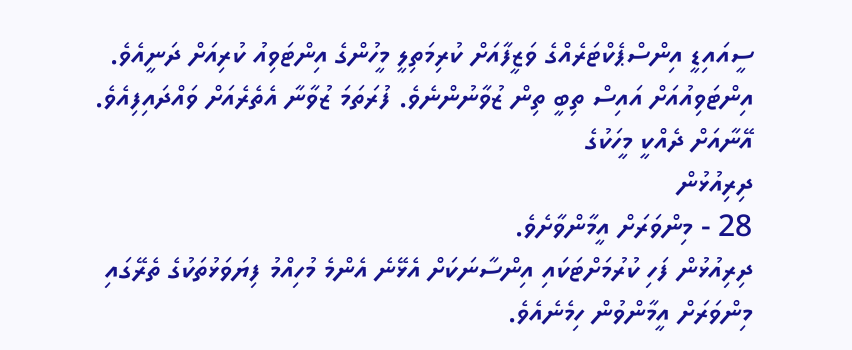ސީއައިޑީ އިންސްޕެކްޓަރެއްގެ ވަޒީފާއަށް ކުރިމަތިލީ މީހުންގެ އިންޓަވިއު ކުރިއަށް ދަނީއެވެ. އިންޓަވިއުއަށް އައިސް ތިބީ ތިން ޒުވާނުންނެވެ. ފުރަތަމަ ޒުވާނާ އެތެރެއަށް ވައްދައިފިއެވެ. އޭނާއަށް ދެއްކީ މީހަކުގެ
ދިރިއުޅުން
28 - މިންވަރަށް އީމާންވާށެވެ.
ދިރިއުޅުން ފަހި ކުރުމަށްޓަކައި އިންސާނަކަށް އެޅޭނެ އެންމެ މުހިއްމު ފިޔަވަޅުތަކުގެ ތެރޭގައި މިންވަރަށް އީމާންވުން ހިމެނެއެވެ.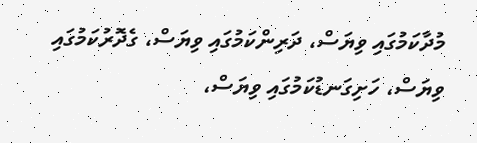މުދާކަމުގައި ވިޔަސް، ދަރިންކަމުގައި ވިޔަސް، ގެދޮރުކަމުގައި ވިޔަސް، ހަށިގަނޑުކަމުގައި ވިޔަސް،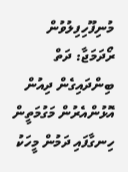މުނިފޫހިފިލުވުން
ރޯދަމަޖާ: ދަތް ބިންދައިގެން ދިއުން
އޮޅުންއެރުން މަގުމަތީން ހިނގާފައި ދަމުން މީހަކު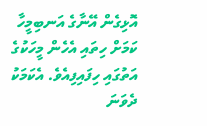އޮޅިގެން އޭނާގެ އަނބިމީހާ ކަމަށް ހިތައި އެހެން މީހަކުގެ އަތުގައި ހިފައިފިއެވެ. އެކަމަކު ދެވަނަ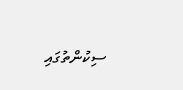ސިކުންތުގައި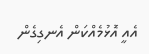އެއީ އޮޅުމެއްކަން އެނގިގެން